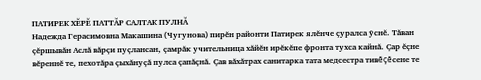ПАТИРЕК ХĔРĔ ПАТТĂР САЛТАК ПУЛНĂ
Надежда Герасимовна Макашина (Чугунова) пирĕн районти Патирек ялĕнче çуралса ỹснĕ. Тăван çĕршывăн Аслă вăрçи пуçлансан, çамрăк учительница хăйĕн ирĕкĕпе фронта тухса кайнă. Çар ĕçне вĕреннĕ те, пехотăра çыхăнуçă пулса çапăçнă. Çав вăхăтрах санитарка тата медсестра тивĕçĕсене те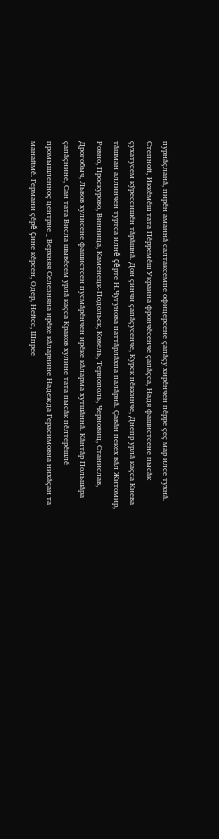пурнăçланă, пирĕн аманнă салтаксемпе офицерсене çапăçу хирĕнчен пĕрре çеç мар илсе тухнă. Степной, Иккĕмĕш тата Пĕрремĕш Украина фрончĕсенче çапăçса, Надя фашистсене пысăк çухатусем кỹрессишĕн тăрăшнă. Дон çинчи çапăçусенче, Курск пĕккинче, Днепр урлă каçса Киева тăшман аллинчен туртса илнĕ çĕрте Н.Чугунова паттăрлăхпа палăрнă. Çавăн пекех вăл Житомир, Ровно, Проскурово, Винница, Каменецк-Подольск, Ковель, Тернополь, Черновиц, Станислав, Дрогобыч, Львов хулисене фашистсен пусмăрĕнчен ирĕке кăларма хутшăннă. Кăнтăр Польшăра çапăçнине, Сан тата Висла шывĕсем урлă каçса Краков хулине тата пысăк пĕлтерĕшлĕ промышленноç центрне _ Верхняя Селезняна ирĕке кăларнине Надежда Герасимовна нихăçан та манаймĕ. Германи çĕрĕ çине кĕрсен, Одер, Нейсс, Шпрее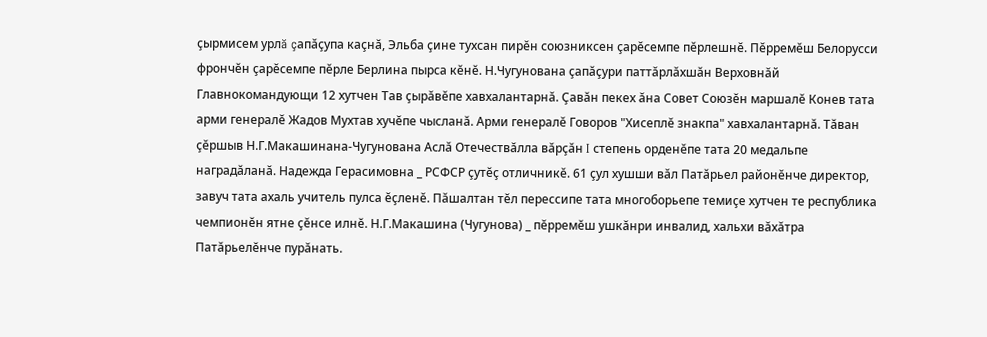çырмисем урлă çапăçупа каçнă, Эльба çине тухсан пирĕн союзниксен çарĕсемпе пĕрлешнĕ. Пĕрремĕш Белорусси фрончĕн çарĕсемпе пĕрле Берлина пырса кĕнĕ. Н.Чугунована çапăçури паттăрлăхшăн Верховнăй Главнокомандующи 12 хутчен Тав çырăвĕпе хавхалантарнă. Çавăн пекех ăна Совет Союзĕн маршалĕ Конев тата арми генералĕ Жадов Мухтав хучĕпе чысланă. Арми генералĕ Говоров "Хисеплĕ знакпа" хавхалантарнă. Тăван çĕршыв Н.Г.Макашинана-Чугунована Аслă Отечествăлла вăрçăн I степень орденĕпе тата 20 медальпе наградăланă. Надежда Герасимовна _ РСФСР çутĕç отличникĕ. 61 çул хушши вăл Патăрьел районĕнче директор, завуч тата ахаль учитель пулса ĕçленĕ. Пăшалтан тĕл перессипе тата многоборьепе темиçе хутчен те республика чемпионĕн ятне çĕнсе илнĕ. Н.Г.Макашина (Чугунова) _ пĕрремĕш ушкăнри инвалид, хальхи вăхăтра Патăрьелĕнче пурăнать.